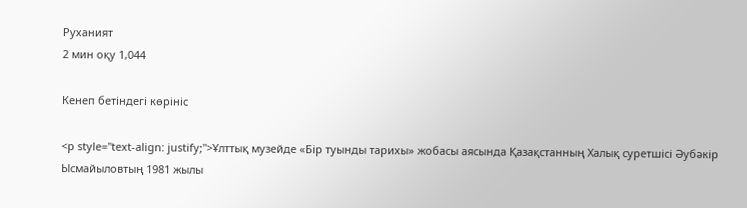Руханият
2 мин оқу 1,044

Кенеп бетіндегі көрініс

<p style="text-align: justify;">Ұлттық музейде «Бір туынды тарихы» жобасы аясында Қазақстанның Халық суретшісі Әубәкір Ысмайыловтың 1981 жылы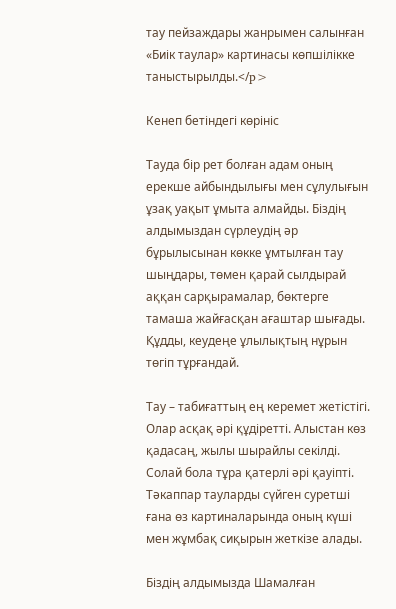тау пейзаждары жанрымен салынған «Биік таулар» картинасы көпшілікке таныстырылды.</p>

Кенеп бетіндегі көрініс

Тауда бір рет болған адам оның ерекше айбындылығы мен сұлулығын ұзақ уақыт ұмыта алмайды. Біздің алдымыздан сүрлеудің әр бұрылысынан көкке ұмтылған тау шыңдары, төмен қарай сылдырай аққан сарқырамалар, бөктерге тамаша жайғасқан ағаштар шығады. Құдды, кеудеңе ұлылықтың нұрын төгіп тұрғандай.

Тау – табиғаттың ең керемет жетістігі. Олар асқақ әрі құдіретті. Алыстан көз қадасаң, жылы шырайлы секілді. Солай бола тұра қатерлі әрі қауіпті. Тәкаппар тауларды сүйген суретші ғана өз картиналарында оның күші мен жұмбақ сиқырын жеткізе алады.

Біздің алдымызда Шамалған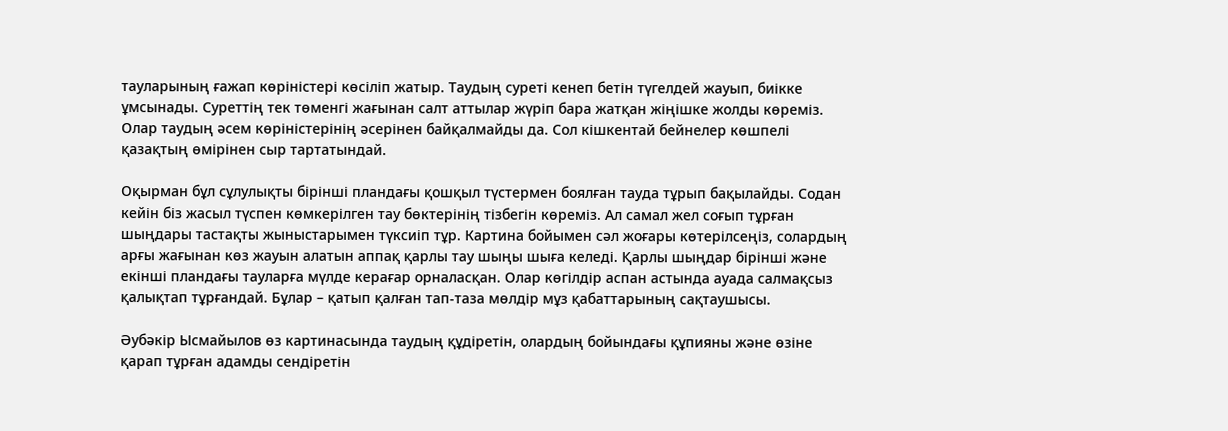тауларының ғажап көріністері көсіліп жатыр. Таудың суреті кенеп бетін түгелдей жауып, биікке ұмсынады. Суреттің тек төменгі жағынан салт аттылар жүріп бара жатқан жіңішке жолды көреміз. Олар таудың әсем көріністерінің әсерінен байқалмайды да. Сол кішкентай бейнелер көшпелі қазақтың өмірінен сыр тартатындай.

Оқырман бұл сұлулықты бірінші пландағы қошқыл түстермен боялған тауда тұрып бақылайды. Содан кейін біз жасыл түспен көмкерілген тау бөктерінің тізбегін көреміз. Ал самал жел соғып тұрған шыңдары тастақты жыныстарымен түксиіп тұр. Картина бойымен сәл жоғары көтерілсеңіз, солардың арғы жағынан көз жауын алатын аппақ қарлы тау шыңы шыға келеді. Қарлы шыңдар бірінші және екінші пландағы тауларға мүлде керағар орналасқан. Олар көгілдір аспан астында ауада салмақсыз қалықтап тұрғандай. Бұлар – қатып қалған тап-таза мөлдір мұз қабаттарының сақтаушысы.

Әубәкір Ысмайылов өз картинасында таудың құдіретін, олардың бойындағы құпияны және өзіне қарап тұрған адамды сендіретін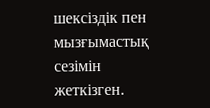шексіздік пен мызғымастық сезімін жеткізген.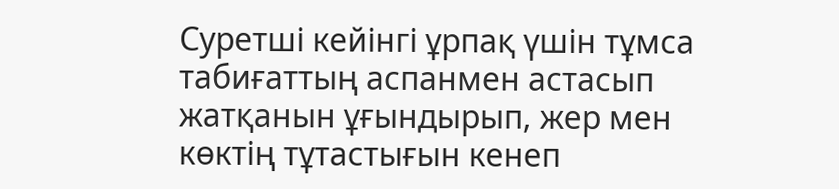Суретші кейінгі ұрпақ үшін тұмса табиғаттың аспанмен астасып жатқанын ұғындырып, жер мен көктің тұтастығын кенеп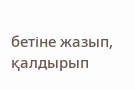бетіне жазып, қалдырып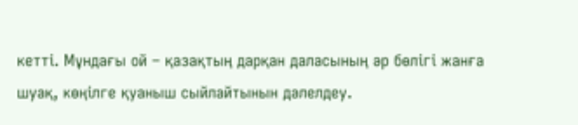кетті. Мұндағы ой – қазақтың дарқан даласының әр бөлігі жанға шуақ, көңілге қуаныш сыйлайтынын дәлелдеу.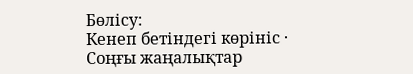Бөлісу:
Кенеп бетіндегі көрініс · Соңғы жаңалықтар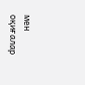мен оқиғалар